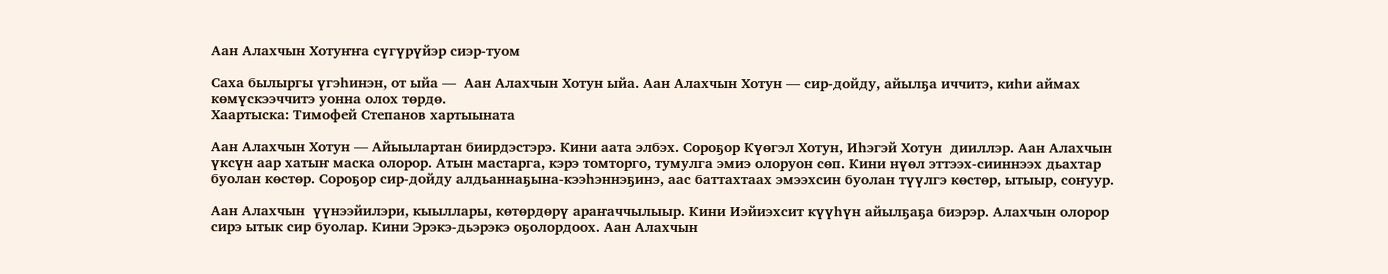Аан Алахчын Хотуҥҥа сүгүрүйэр сиэр-туом

Саха былыргы үгэһинэн, от ыйа —  Аан Алахчын Хотун ыйа. Аан Алахчын Хотун — сир-дойду, айылҕа иччитэ, киһи аймах көмүскээччитэ уонна олох төрдө.
Хаартыска: Тимофей Степанов хартыыната

Аан Алахчын Хотун — Айыылартан биирдэстэрэ. Кини аата элбэх. Сороҕор Күөгэл Хотун, Иһэгэй Хотун  дииллэр. Аан Алахчын үксүн аар хатыҥ маска олорор. Атын мастарга, кэрэ томторго, тумулга эмиэ олоруон сөп. Кини нүөл эттээх-сииннээх дьахтар буолан көстөр. Сороҕор сир-дойду алдьаннаҕына-кээһэннэҕинэ, аас баттахтаах эмээхсин буолан түүлгэ көстөр, ытыыр, соҥуур.

Аан Алахчын  үүнээйилэри, кыыллары, көтөрдөрү араҥаччылыыр. Кини Иэйиэхсит күүһүн айылҕаҕа биэрэр. Алахчын олорор сирэ ытык сир буолар. Кини Эрэкэ-дьэрэкэ оҕолордоох. Аан Алахчын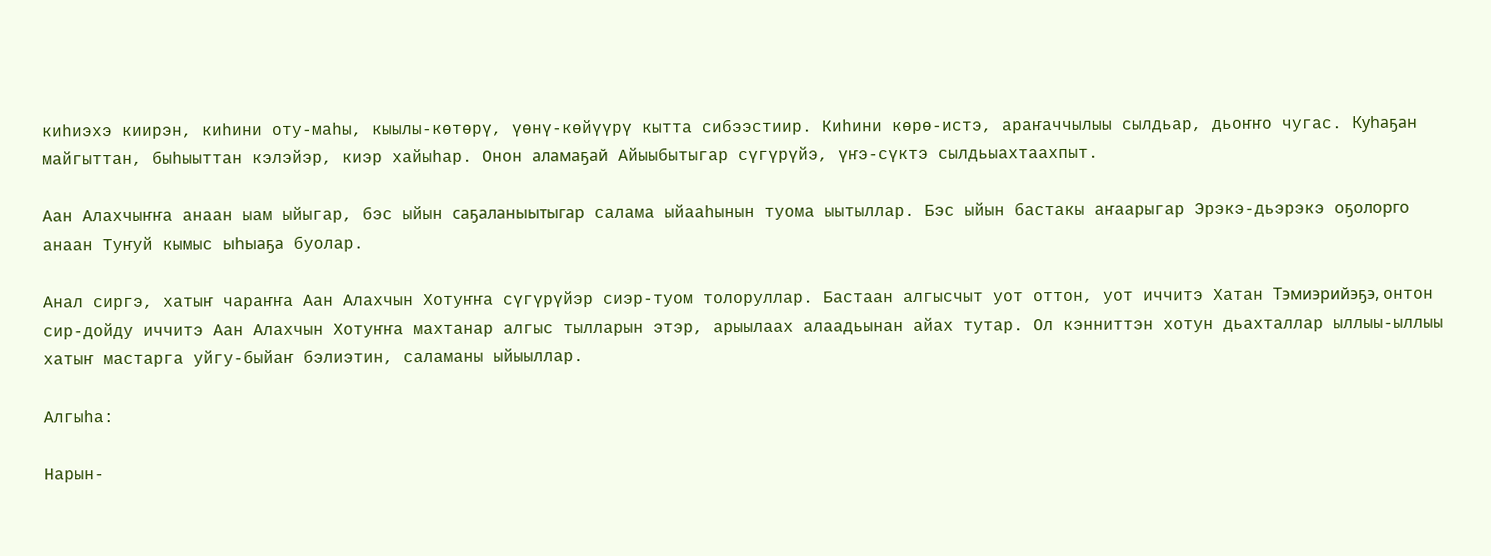киһиэхэ киирэн, киһини оту-маһы, кыылы-көтөрү, үөнү-көйүүрү кытта сибээстиир. Киһини көрө-истэ, араҥаччылыы сылдьар, дьоҥҥо чугас. Куһаҕан майгыттан, быһыыттан кэлэйэр, киэр хайыһар. Онон аламаҕай Айыыбытыгар сүгүрүйэ, үҥэ-сүктэ сылдьыахтаахпыт.

Аан Алахчыҥҥа анаан ыам ыйыгар, бэс ыйын саҕаланыытыгар салама ыйааһынын туома ыытыллар. Бэс ыйын бастакы аҥаарыгар Эрэкэ-дьэрэкэ оҕолорго анаан Туҥуй кымыс ыһыаҕа буолар.

Анал сиргэ, хатыҥ чараҥҥа Аан Алахчын Хотуҥҥа сүгүрүйэр сиэр-туом толоруллар. Бастаан алгысчыт уот оттон, уот иччитэ Хатан Тэмиэрийэҕэ, онтон сир-дойду иччитэ Аан Алахчын Хотуҥҥа махтанар алгыс тылларын этэр, арыылаах алаадьынан айах тутар. Ол кэнниттэн хотун дьахталлар ыллыы-ыллыы хатыҥ мастарга уйгу-быйаҥ бэлиэтин, саламаны ыйыыллар.

Алгыһа:

Нарын-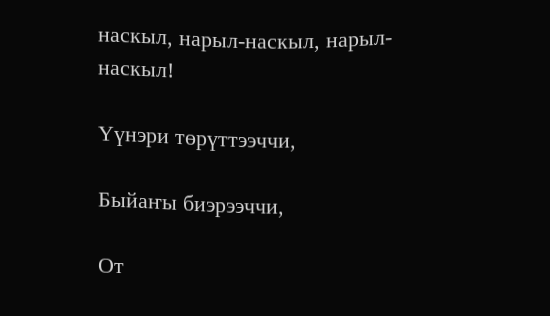наскыл, нарыл-наскыл, нарыл-наскыл!

Үүнэри төрүттээччи,

Быйаҥы биэрээччи,

От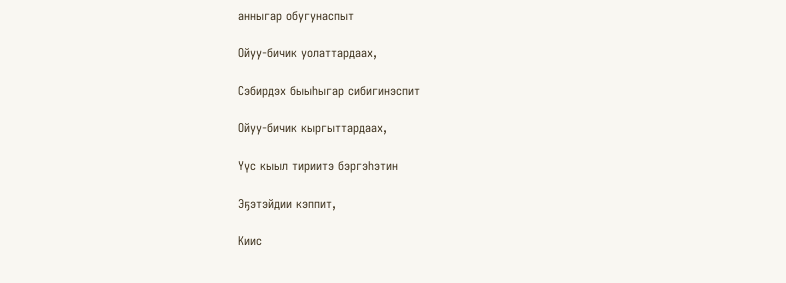анныгар обугунаспыт

Ойуу-бичик уолаттардаах,

Сэбирдэх быыһыгар сибигинэспит

Ойуу-бичик кыргыттардаах,

Үүс кыыл тириитэ бэргэһэтин

Эҕэтэйдии кэппит,

Киис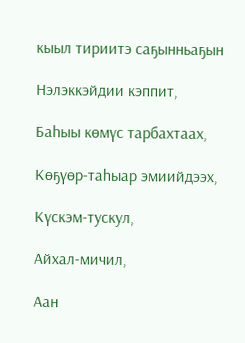кыыл тириитэ саҕынньаҕын

Нэлэккэйдии кэппит,

Баһыы көмүс тарбахтаах,

Көҕүөр-таһыар эмиийдээх,

Күскэм-тускул,

Айхал-мичил,

Аан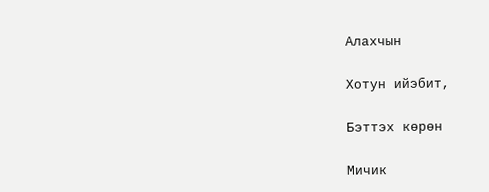Алахчын

Хотун ийэбит,

Бэттэх көрөн

Мичик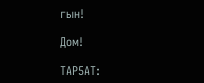гын!

Дом!

ТАР5АТ: